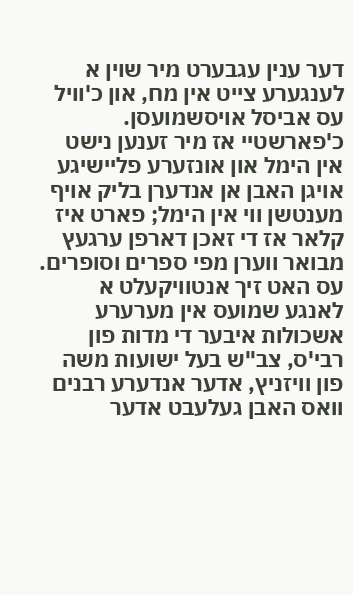דער ענין עגבערט מיר שוין א לענגערע צייט אין מח, און כ'וויל עס אביסל אויסשמועסן.
כ'פארשטיי אז מיר זענען נישט אין הימל און אונזערע פליישיגע אויגן האבן אן אנדערן בליק אויף מענטשן ווי אין הימל; פארט איז קלאר אז די זאכן דארפן ערגעץ מבואר ווערן מפי ספרים וסופרים.
עס האט זיך אנטוויקעלט א לאנגע שמועס אין מערערע אשכולות איבער די מדות פון רבי'ס, צב"ש בעל ישועות משה פון וויזניץ, אדער אנדערע רבנים וואס האבן געלעבט אדער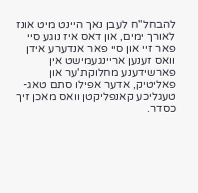להבחל"ח לעבן נאך היינט מיט אונז לאורך ימים, און דאס איז נוגע סיי פאר זיי און סיי פאר אנדערע אידן וואס זענען אריינגעמישט אין פארשידענע מחלוקת'ער און פאליטיק, אדער אפילו סתם טאג-טעגליכע קאנפליקטן וואס מאכן זיך כסדר.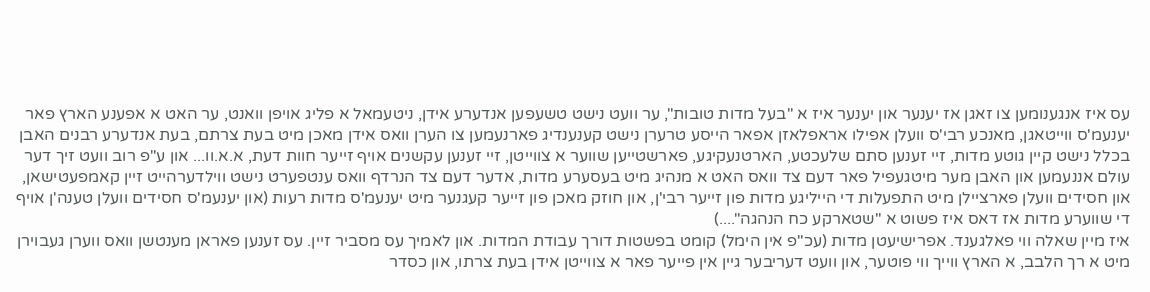עס איז אנגענומען צו זאגן אז יענער און יענער איז א "בעל מדות טובות", ער וועט נישט טשעפען אנדערע אידן, ניטעמאל א פליג אויפן וואנט, ער האט א אפענע הארץ פאר יענעמ'ס ווייטאגן, מאנכע רבי'ס וועלן אפילו אראפלאזן אפאר הייסע טרערן נישט קענענדיג פארנעמען צו הערן וואס אידן מאכן מיט בעת צרתם, בעת אנדערע רבנים האבן בכלל נישט קיין גוטע מדות, זיי זענען סתם שלעכטע, הארטנעקיגע, פארשטייען שווער א צווייטן, זיי זענען עקשנים אויף זייער חוות דעת, א.א.וו... און ע"פ רוב וועט זיך דער עולם אננעמען און האבן מער מיטגעפיל פאר דעם צד וואס האט א מנהיג מיט בעסערע מדות, אדער דעם צד הנרדף וואס ענטפערט נישט ווילדערהייט זיין קאמפעטישאן, און חסידים וועלן פארציילן מיט התפעלות די הייליגע מדות פון זייער רבי'ן, און חוזק מאכן פון זייער קעגנער מיט יענעמ'ס מדות רעות (און יענעמ'ס חסידים וועלן טענה'ן אויף די שווערע מדות אז דאס איז פשוט א "שטארקע כח הנהגה"....)
איז מיין שאלה ווי פאלגענד. אפרישיעטן מדות (עכ"פ אין הימל) קומט בפשטות דורך עבודת המדות. און לאמיך עס מסביר זיין. עס זענען פאראן מענטשן וואס ווערן געבוירן מיט א רך הלבב, א הארץ ווייך ווי פוטער, און וועט דעריבער גיין אין פייער פאר א צווייטן אידן בעת צרתו, און כסדר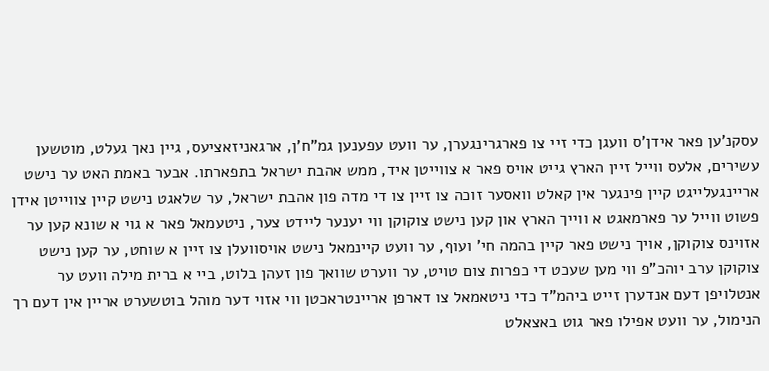עסקנ'ען פאר אידן'ס וועגן כדי זיי צו פארגרינגערן, ער וועט עפענען גמ"ח'ן, ארגאניזאציעס, גיין נאך געלט, מוטשען עשירים, אלעס ווייל זיין הארץ גייט אויס פאר א צווייטן איד, ממש אהבת ישראל בתפארתו. אבער באמת האט ער נישט אריינגעלייגט קיין פינגער אין קאלט וואסער זוכה צו זיין צו די מדה פון אהבת ישראל, ער שלאגט נישט קיין צווייטן אידן פשוט ווייל ער פארמאגט א ווייך הארץ און קען נישט צוקוקן ווי יענער ליידט צער, ניטעמאל פאר א גוי א שונא קען ער אזוינס צוקוקן, אויך נישט פאר קיין בהמה חי' ועוף, ער וועט קיינמאל נישט אויסוועלן צו זיין א שוחט, ער קען נישט צוקוקן ערב יוהכ"פ ווי מען שעכט די כפרות צום טויט, ער ווערט שוואך פון זעהן בלוט, ביי א ברית מילה וועט ער אנטלויפן דעם אנדערן זייט ביהמ"ד כדי ניטאמאל צו דארפן אריינטראכטן ווי אזוי דער מוהל בוטשערט אריין אין דעם רך הנימול, ער וועט אפילו פאר גוט באצאלט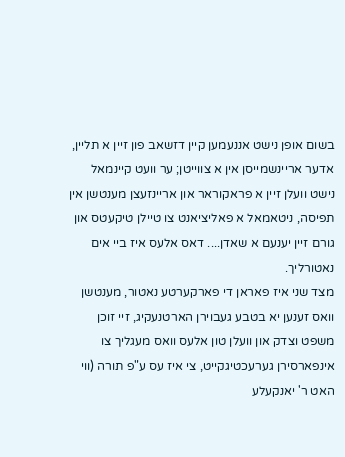בשום אופן נישט אננעמען קיין דזשאב פון זיין א תליין, אדער אריינשמייסן אין א צווייטן; ער וועט קיינמאל נישט וועלן זיין א פראקוראר און אריינזעצן מענטשן אין תפיסה, ניטאמאל א פאליציאנט צו טיילן טיקעטס און גורם זיין יענעם א שאדן.... דאס אלעס איז ביי אים נאטורליך.
מצד שני איז פאראן די פארקערטע נאטור, מענטשן וואס זענען יא בטבע געבוירן הארטנעקיג, זיי זוכן משפט וצדק און וועלן טון אלעס וואס מעגליך צו אינפארסירן גערעכטיגקייט, צי איז עס ע"פ תורה (ווי האט ר' יאנקעלע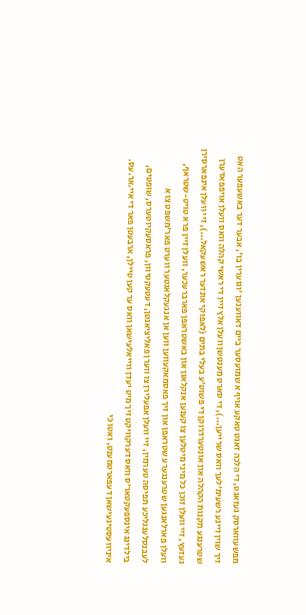מפשעווארסק געזאגט, די הלכה זאגט טאקע אויף א שמועסער ביים דאווענען 'וגוערין בו', אבער דער באשעפער האט זיך שוין זיינע רשעימ'לעך וואס שרייען...), די סארט מענטשן וועלן אלץ זיין די ראשי קהלה וואס וועלן אויפפאדערן שטרענגע תקנות הקהלה און אונטערדרוקן די פשוט'ע בעלי בתים (לאפוקי אונזער ראשעקאל...), זיי וועלן אינפארסירן געזעץ, זיי וועלן זוכן כל מיני מיטלען צו קענען אנקלאגן און באשטראפן פארברעכער, וועלן זיין פרא טויט-שטראף, וועלן פארלאנגען שטרענגערע שטראפן און זיך פאסמאקעווען ווען אן אנגעקלאגטער ווערט פאר'משפט צו א לעבנסלענגליכע תפיסה טערמין, זיי וועלן אפעלירן צו ווערן פאליציאנטן, דעטעקטיוון, פראסעקיוטערס, שופטים, בילדינג אינספעקטאר'ס וואס דערקוויקט זיך מיט יעדן ווייאלעישאן וואס ער קען טיילן, ארבעטן פאר די איי.אר.עס. איניוועסטיגעישאן דעפארטמענט, ואטו כי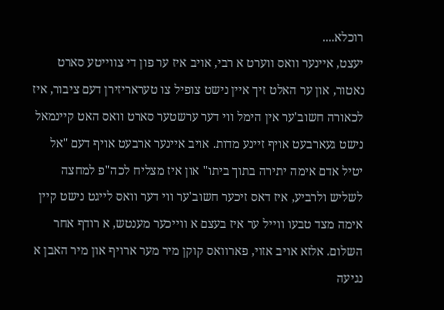רוכלא....
יעצט, איינער וואס ווערט א רבי, אויב איז ער פון די צווייטע סארט נאטור, און ער האלט זיך איין נישט צופיל צו טעראריזירן דעם ציבור, איז לכאורה חשוב'ער אין הימל ווי דער ערשטער סארט וואס האט קיינמאל נישט געארבעט אויף זיינע מדות. אויב איינער ארבעט אויף דעם "אל יטיל אדם אימה יתירה בתוך ביתו" און איז מצליח לכה"פ למחצה לשליש ולרביע, איז דאס זיכער חשוב'ער ווי דער וואס לייגט נישט קיין אימה מצד טבעו ווייל ער איז בעצם א ווייכער מענטש, א רודף אחר השלום. אלזא אויב אזוי, פארוואס קוקן מיר מער ארויף און מיר האבן א נגיעה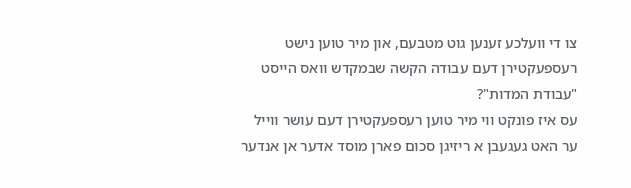צו די וועלכע זענען גוט מטבעם, און מיר טוען נישט רעספעקטירן דעם עבודה הקשה שבמקדש וואס הייסט "עבודת המדות"?
עס איז פונקט ווי מיר טוען רעספעקטירן דעם עושר ווייל ער האט געגעבן א ריזיגן סכום פארן מוסד אדער אן אנדער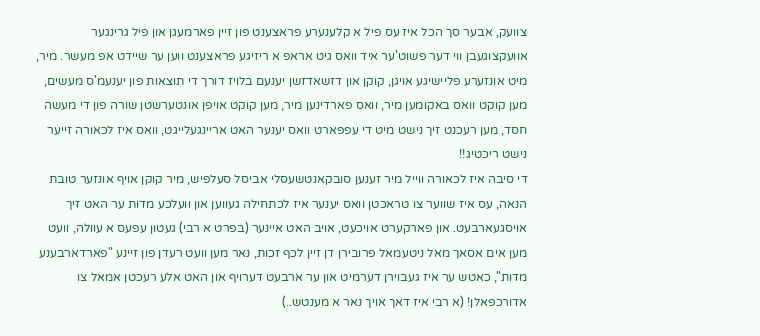צוועק, אבער סך הכל איז עס פיל א קלענערע פראצענט פון זיין פארמעגן און פיל גרינגער אוועקצוגעבן ווי דער פשוט'ער איד וואס גיט אראפ א ריזיגע פראצענט ווען ער שיידט אפ מעשר. מיר, מיט אונזערע פליישיגע אויגן, קוקן און דזשאדזשן יענעם בלויז דורך די תוצאות פון יענעמ'ס מעשים, מען קוקט וואס באקומען מיר, וואס פארדינען מיר, מען קוקט אויפן אונטערשטן שורה פון די מעשה חסד, מען רעכנט זיך נישט מיט די עפפארט וואס יענער האט אריינגעלייגט, וואס איז לכאורה זייער נישט ריכטיג!!
די סיבה איז לכאורה ווייל מיר זענען סובקאנטשעסלי אביסל סעלפיש, מיר קוקן אויף אונזער טובת הנאה, עס איז שווער צו טראכטן וואס יענער איז לכתחילה געווען און וועלכע מדות ער האט זיך אויסגעארבעט. און פארקערט אויכעט, אויב האט איינער (בפרט א רבי) געטון עפעס א עוולה, וועט מען אים אסאך מאל ניטעמאל פרובירן דן זיין לכף זכות, נאר מען וועט רעדן פון זיינע "פארדארבענע מדות", כאטש ער איז געבוירן דערמיט און ער ארבעט דערויף און האט אלע רעכטן אמאל צו אדורכפאלן! (א רבי איז דאך אויך נאר א מענטש..)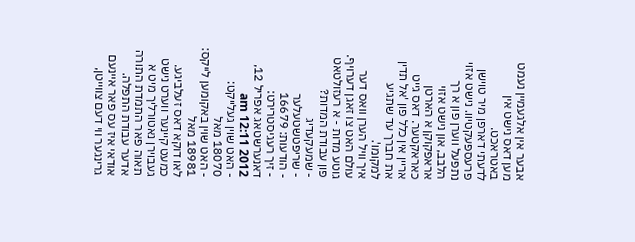אבער אין אלגעמיין נעמט מען דאס נישט אין באטראכט.
לדעתי דארפן מיר טוישן פרעספעקטיוו. נישט אזוי נתפעל ווערן פון א רך הלבב, און נישט אזוי אראפקוקן א הארטן כאראקטער. דאס גייט אריין אין כלל פון 'אל תדין את חברך עד שתגיע למקומו'.
איך וויל הערן וואס דער עולם האט צו זאגן דערויף.
גוטע מדות - א רעזולטאט פון עבודת המדות?
- שמעקעדיג
- שריפטשטעלער
- הודעות: 16679
- זיך רעגיסטרירט: דאנערשטאג אפריל 12, 2012 12:11 am
- האט שוין געלייקט: 18070 מאל
- האט שוין באקומען לייקס: 18981 מאל
לאו דוקא דאס זעלביגע. כמעט קיינער ווערט נישט געבוירן נאטורליך מיט א תאוה פאר התמדת התורה אדער עבודת התפלה. אודאי איז עס פאר איינעם גרינגער ווי דעם צווייטן,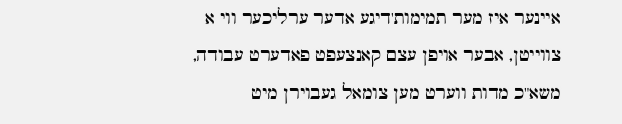איינער איז מער תמימות'דיגע אדער ערליכער ווי א צווייטן, אבער אויפן עצם קאנצעפט פאדערט עבודה, משא"כ מדות ווערט מען צומאל געבוירן מיט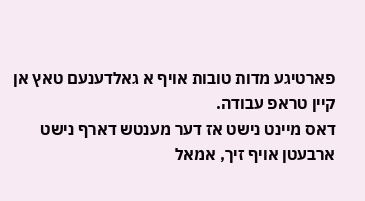פארטיגע מדות טובות אויף א גאלדענעם טאץ אן קיין טראפ עבודה.
דאס מיינט נישט אז דער מענטש דארף נישט ארבעטן אויף זיך, אמאל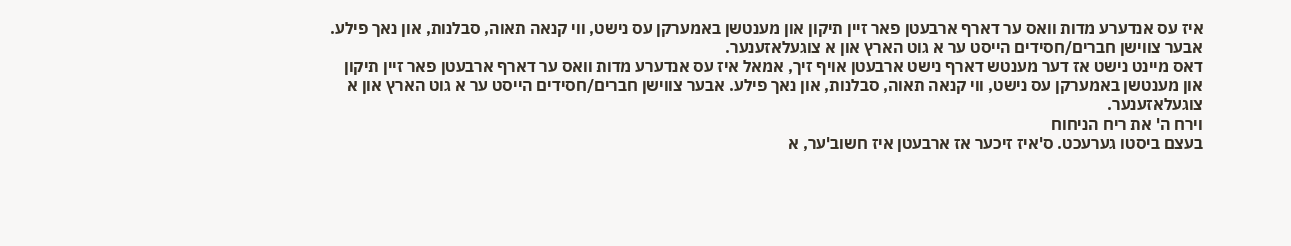איז עס אנדערע מדות וואס ער דארף ארבעטן פאר זיין תיקון און מענטשן באמערקן עס נישט, ווי קנאה תאוה, סבלנות, און נאך פילע. אבער צווישן חברים/חסידים הייסט ער א גוט הארץ און א צוגעלאזענער.
דאס מיינט נישט אז דער מענטש דארף נישט ארבעטן אויף זיך, אמאל איז עס אנדערע מדות וואס ער דארף ארבעטן פאר זיין תיקון און מענטשן באמערקן עס נישט, ווי קנאה תאוה, סבלנות, און נאך פילע. אבער צווישן חברים/חסידים הייסט ער א גוט הארץ און א צוגעלאזענער.
וירח ה' את ריח הניחוח
בעצם ביסטו גערעכט. ס'איז זיכער אז ארבעטן איז חשוב'ער, א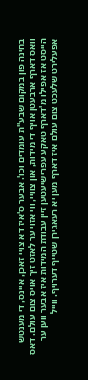בחינה פון במקום שבע"ת עומדים וכו'. אבער ס'איז דא צויי זאכן, איינס, די מענטש וואס דארף ארבעטן אויף די מידות, און צוויי, ווי אזוי ער לאזט זיך אויס צום עולם. דאס הייסט אז אפילו מ'דארף טאקע עפרישיעטען זיין עבודת המידות איז אבער ווען ער אפעלירט שלעכט צום עולם איז דארף מען יא רעאגירן שטייף דערויף. ווייל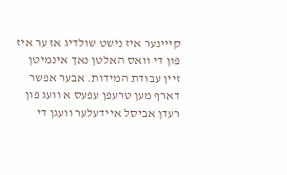קייינער איז נישט שולדיג אז ער איז פון די וואס האלטן נאך אינמיטן זיין עבודת המידות. אבער אפשר דארף מען טרעפן עפעס א וועג פון רעדן אביסל איידעלער וועגן די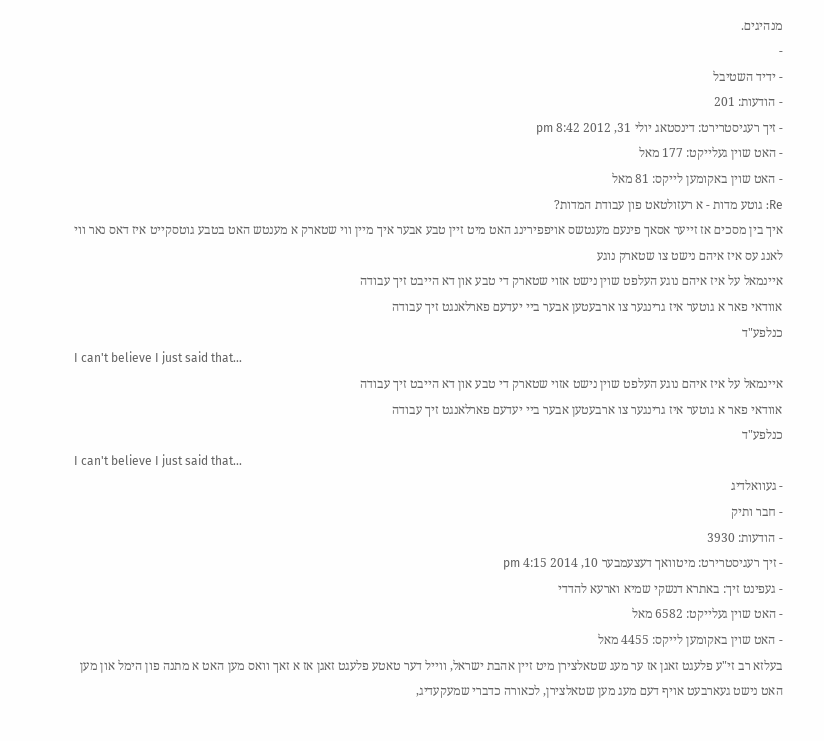מנהיגים.
-
- ידיד השטיבל
- הודעות: 201
- זיך רעגיסטרירט: דינסטאג יולי 31, 2012 8:42 pm
- האט שוין געלייקט: 177 מאל
- האט שוין באקומען לייקס: 81 מאל
Re: גוטע מדות - א רעזולטאט פון עבודת המדות?
איך בין מסכים אז זייער אסאך פינעם מענטשס אויפפירינג האט מיט זיין טבע אבער איך מיין ווי שטארק א מענטש האט בטבע גוטסקייט איז דאס נאר ווי לאנג עס איז איהם נישט צו שטארק נוגע
איינמאל על איז איהם נוגע העלפט שוין נישט אזוי שטארק די טבע און דא הייבט זיך עבודה
אוודאי פאר א גוטער איז גרינגער צו ארבעטען אבער ביי יעדעם פארלאנגט זיך עבודה
כנלפע"ד
I can't believe I just said that...
איינמאל על איז איהם נוגע העלפט שוין נישט אזוי שטארק די טבע און דא הייבט זיך עבודה
אוודאי פאר א גוטער איז גרינגער צו ארבעטען אבער ביי יעדעם פארלאנגט זיך עבודה
כנלפע"ד
I can't believe I just said that...
- געוואלדיג
- חבר ותיק
- הודעות: 3930
- זיך רעגיסטרירט: מיטוואך דעצעמבער 10, 2014 4:15 pm
- געפינט זיך: באתרא דנשקי שמיא וארעא להדדי
- האט שוין געלייקט: 6582 מאל
- האט שוין באקומען לייקס: 4455 מאל
בעלזא רב זי"ע פלעגט זאגן אז ער מעג שטאלצירן מיט זיין אהבת ישראל, ווייל דער טאטע פלעגט זאגן אז א זאך וואס מען האט א מתנה פון הימל און מען האט נישט געארבעט אויף דעם מעג מען שטאלצירן, לכאורה כדברי שמעקעדיג,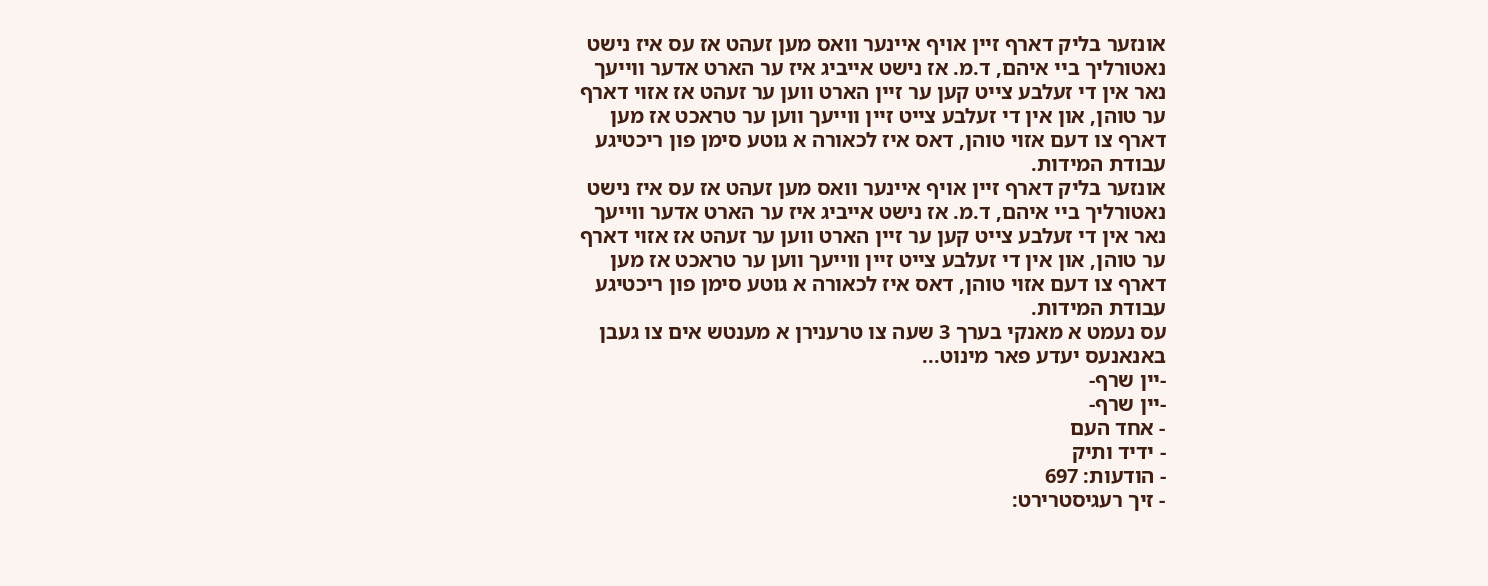אונזער בליק דארף זיין אויף איינער וואס מען זעהט אז עס איז נישט נאטורליך ביי איהם, ד.מ. אז נישט אייביג איז ער הארט אדער ווייעך נאר אין די זעלבע צייט קען ער זיין הארט ווען ער זעהט אז אזוי דארף ער טוהן, און אין די זעלבע צייט זיין ווייעך ווען ער טראכט אז מען דארף צו דעם אזוי טוהן, דאס איז לכאורה א גוטע סימן פון ריכטיגע עבודת המידות.
אונזער בליק דארף זיין אויף איינער וואס מען זעהט אז עס איז נישט נאטורליך ביי איהם, ד.מ. אז נישט אייביג איז ער הארט אדער ווייעך נאר אין די זעלבע צייט קען ער זיין הארט ווען ער זעהט אז אזוי דארף ער טוהן, און אין די זעלבע צייט זיין ווייעך ווען ער טראכט אז מען דארף צו דעם אזוי טוהן, דאס איז לכאורה א גוטע סימן פון ריכטיגע עבודת המידות.
עס נעמט א מאנקי בערך 3 שעה צו טרענירן א מענטש אים צו געבן באנאנעס יעדע פאר מינוט...
-יין שרף-
-יין שרף-
- אחד העם
- ידיד ותיק
- הודעות: 697
- זיך רעגיסטרירט: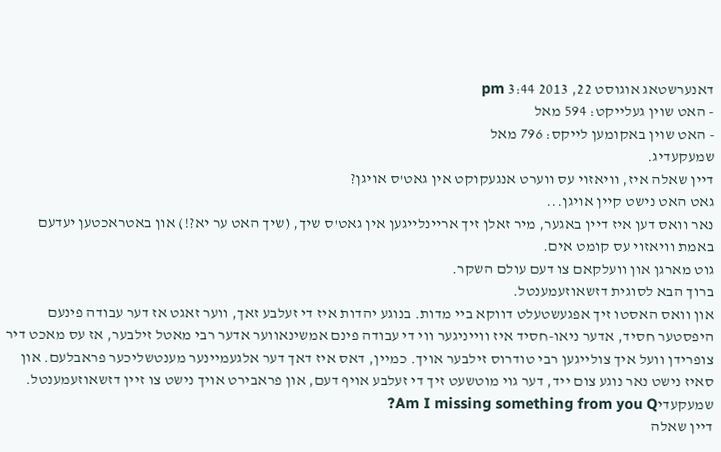דאנערשטאג אוגוסט 22, 2013 3:44 pm
- האט שוין געלייקט: 594 מאל
- האט שוין באקומען לייקס: 796 מאל
שמעקעדיג.
דיין שאלה איז, וויאזוי עס ווערט אנגעקוקט אין גאט'ס אויגן?
גאט האט נישט קיין אויגן...
נאר וואס דען איז דיין באגער, מיר זאלן זיך אריינלייגען אין גאט'ס שיך, (שיך האט ער יא?!) און באטראכטען יעדעם באמת וויאזוי עס קומט אים.
גוט מארגן און וועלקאם צו דעם עולם השקר.
ברוך הבא לסוגית דזשאוזעמענטל.
און וואס האסטו זיך אפגעשטעלט דווקא ביי מדות. בנוגע יהדות איז די זעלבע זאך, ווער זאגט אז דער עבודה פינעם היפסטער חסיד, אדער ניאו-חסיד איז ווייניגער ווי די עבודה פינם אמשינאווער אדער רבי מאטל זילבער, אז עס מאכט דיר צופרידן וועל איך צולייגען רבי טודרוס זילבער אויך. כמיין, דאס איז דאך דער אלגעמיינער מענטשליכער פראבלעם. און סאיז נישט נאר נוגע צום ייד, דער גוי מוטשעט זיך די זעלבע אויף דעם, און פראבירט אויך נישט צו זיין דזשאוזעמענטל.
שמעקעדיAm I missing something from you Q?
דיין שאלה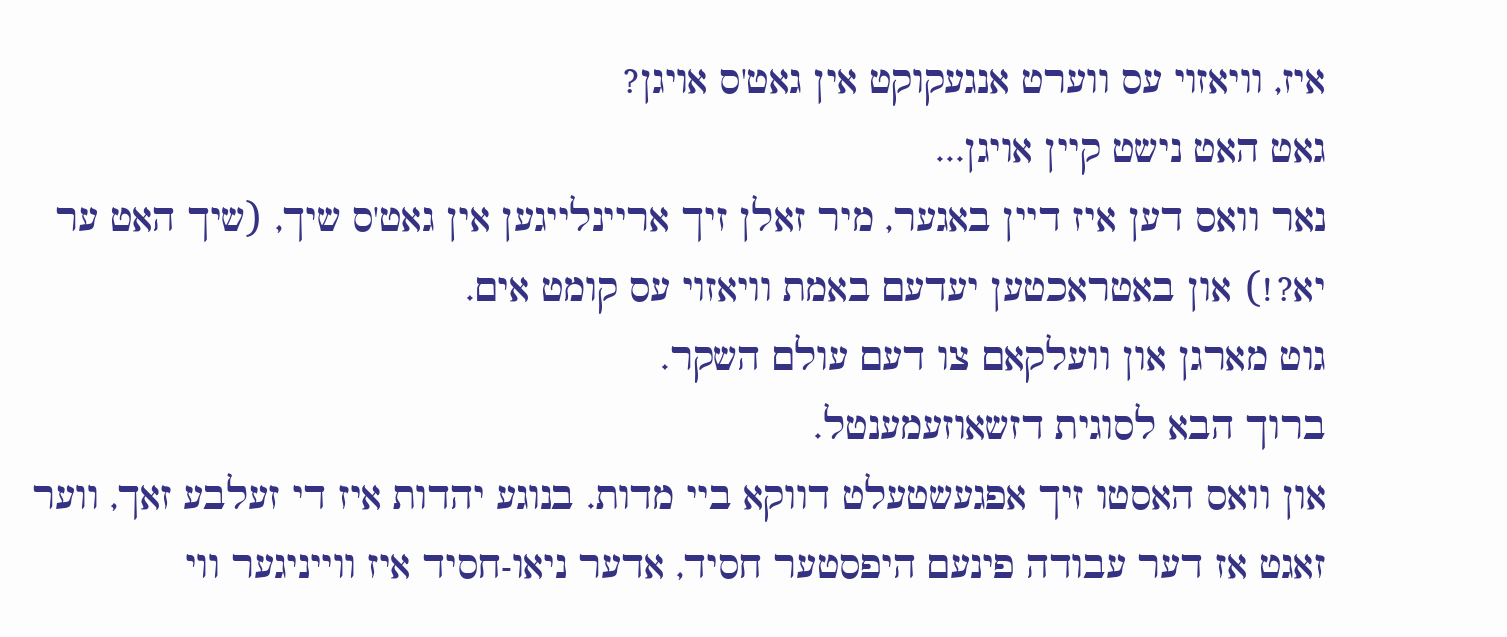איז, וויאזוי עס ווערט אנגעקוקט אין גאט'ס אויגן?
גאט האט נישט קיין אויגן...
נאר וואס דען איז דיין באגער, מיר זאלן זיך אריינלייגען אין גאט'ס שיך, (שיך האט ער יא?!) און באטראכטען יעדעם באמת וויאזוי עס קומט אים.
גוט מארגן און וועלקאם צו דעם עולם השקר.
ברוך הבא לסוגית דזשאוזעמענטל.
און וואס האסטו זיך אפגעשטעלט דווקא ביי מדות. בנוגע יהדות איז די זעלבע זאך, ווער זאגט אז דער עבודה פינעם היפסטער חסיד, אדער ניאו-חסיד איז ווייניגער ווי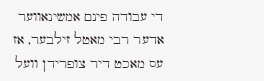די עבודה פינם אמשינאווער אדער רבי מאטל זילבער, אז עס מאכט דיר צופרידן וועל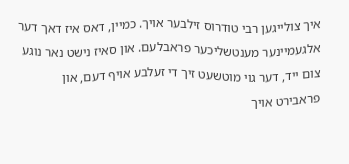איך צולייגען רבי טודרוס זילבער אויך. כמיין, דאס איז דאך דער אלגעמיינער מענטשליכער פראבלעם. און סאיז נישט נאר נוגע צום ייד, דער גוי מוטשעט זיך די זעלבע אויף דעם, און פראבירט אויך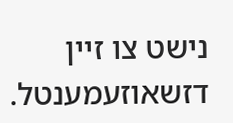נישט צו זיין דזשאוזעמענטל.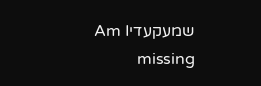שמעקעדיAm I missing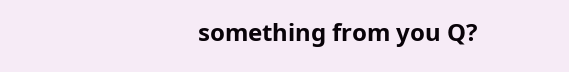something from you Q?